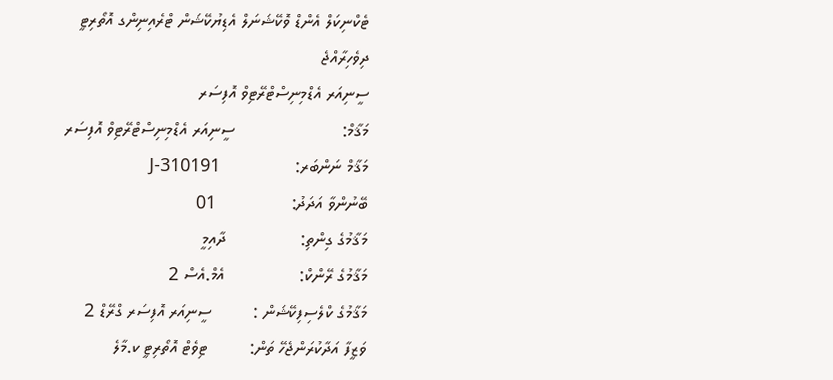ޓެކްނިކަލް އެންޑް ވޮކޭޝަނަލް އެޑިޔުކޭޝަން ޓްރެއިނިންގ އޮތޯރިޓީ
ދިވެހިރާއްޖެ
ސީނިއަރ އެޑްމިނިސްޓްރޭޓިވް އޮފިސަރ
މަޤާމް:                       ސީނިއަރ އެޑްމިނިސްޓްރޭޓިވް އޮފިސަރ
މަޤާމް ނަންބަރ:                J-310191
ބޭނުންވާ އަދަދު:                01
މަޤާމުގެ ގިންތި:                ދާއިމީ
މަޤާމުގެ ރޭންކް:                އެމް.އެސް 2
މަޤާމުގެ ކްލެސިފިކޭޝަން :         ސީނިއަރ އޮފިސަރ ގްރޭޑް 2
ވަޒީފާ އަދާކުރަންޖެހޭ ތަން:         ޓިވެޓް އޮތޯރިޓީ ކ.މާލެ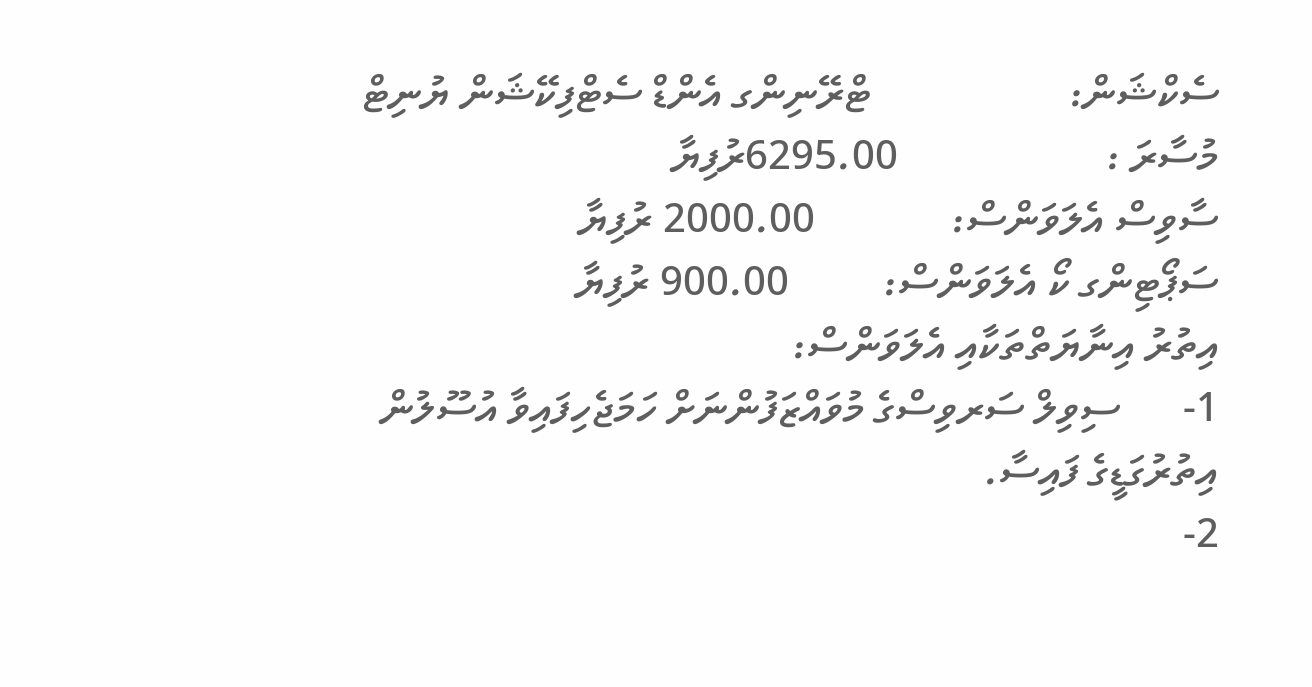ސެކްޝަން:                   ޓްރޭނިންގ އެންޑް ސެޓްފިކޭޝަން ޔުނިޓް
މުސާރަ :                    6295.00ރުފިޔާ
ސާވިސް އެލަވަންސް:             2000.00 ރުފިޔާ
ސަޕޯޓިންގ ކޯ އެލަވަންސް:         900.00 ރުފިޔާ
އިތުރު އިނާޔަތްތަކާއި އެލަވަންސް:
1-      ސިވިލް ސަރވިސްގެ މުވައްޒަފުންނަށް ހަމަޖެހިފައިވާ އުސޫލުން އިތުރުގަޑީގެ ފައިސާ.
2-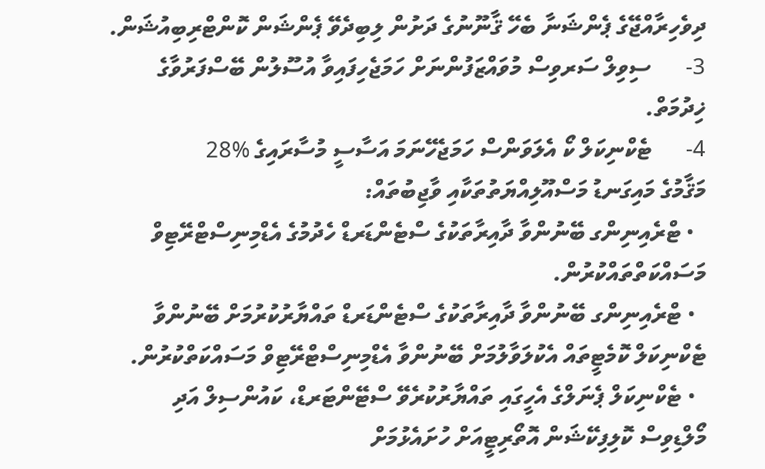ދިވެހިރާއްޖޭގެ ޕެންޝަނާ ބެހޭ ޤާނޫނުގެ ދަށުން ލިބިދެވޭ ޕެންޝަން ކޮންޓްރިބިއުޝަން.
3-      ސިވިލް ސަރވިސް މުވައްޒަފުންނަށް ހަމަޖެހިފައިވާ އުސޫލުން ބޭސްފަރުވާގެ ޚިދުމަތް.
4-      ޓެކްނިކަލް ކޯ އެލަވަންސް ހަމަޖެހޭނަމަ އަސާސީ މުސާރައިގެ %28
މަޤާމުގެ މައިގަނޑު މަސްއޫލިއްޔަތުތަކާއި ވާޖިބުތައް:
  • ޓްރެއިނިންގ ބޭނުންވާ ދާއިރާތަކުގެ ސްޓެންޑަރޑް ހެދުމުގެ އެޑްމިނިސްޓްރޭޓިވް މަސައްކަތްތައްކުރުން.
  • ޓްރެއިނިންގ ބޭނުންވާ ދާއިރާތަކުގެ ސްޓެންޑަރޑް ތައްޔާރުކުރުމަށް ބޭނުންވާ ޓެކްނިކަލް ކޮމެޓީތައް އެކުލަވާލުމަށް ބޭނުންވާ އެޑްމިނިސްޓްރޭޓިވް މަސައްކަތްކުރުން.
  • ޓެކްނިކަލް ޕެނަލްގެ އެހީގައި ތައްޔާރުކުރެވޭ ސްޓޭންޓަރޑް، ކައުންސިލް އަދި މޯލްޑިވިސް ކޮލިފިކޭޝަން އޮތޯރިޓީއަށް ހުށައެޅުމަށް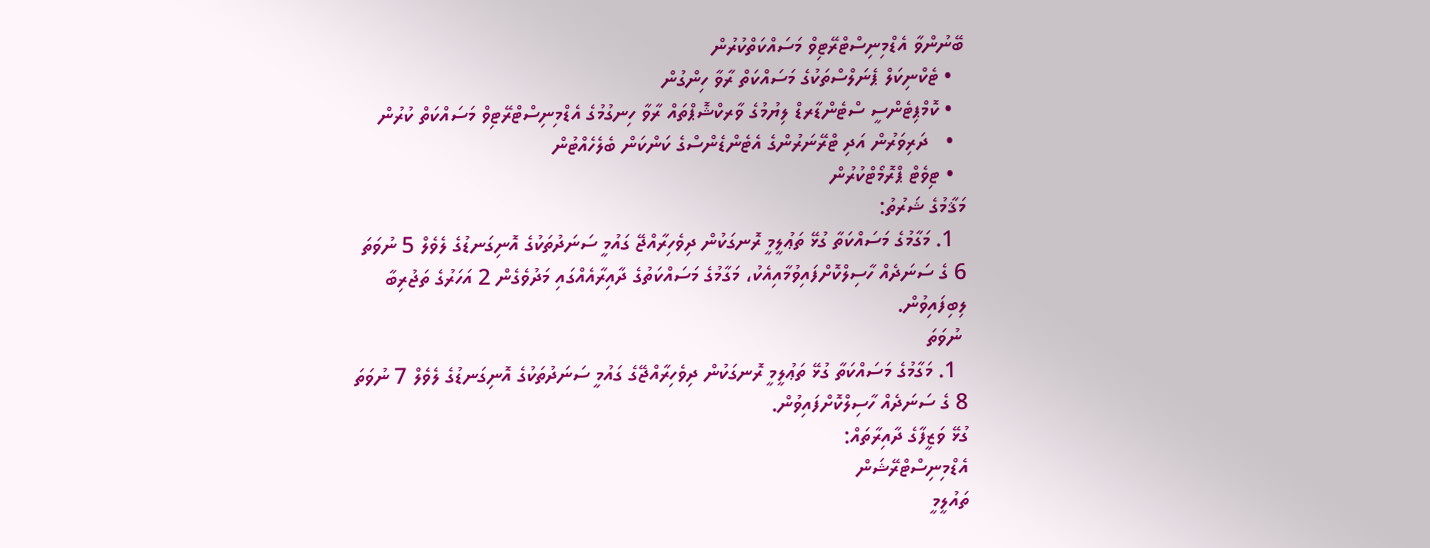ބޭނުންވާ އެޑްމިނިސްޓްރޭޓިވް މަސައްކަތްކުރުން
  • ޓެކްނިކަލް ޕެނަލްސްތަކުގެ މަސައްކަތް ރާވާ ހިންގުން
  • ކޮމްޕިޓެންސީ ސްޓެންޑާރޑް ލިޔުމުގެ ވާރކްޝޮޕްތައް ރާވާ ހިނގުމުގެ އެޑްމިނިސްޓްރޭޓިވް މަސައްކަތް ކުރުން
  •   ދަރިވަރުން އަދި ޓްރޭނަރުންގެ އެޓެންޑެންސްގެ ކަންކަން ބެލެހެއްޓުން
  • ޓިވެޓް ޕްރޮމޯޓްކުރުން
މަޤާމުގެ ޝަރުތު:
  1. މަގާމުގެ މަސައްކަތާ ގުޅޭ ތަޢުލީމީ ރޮނގަކުން ދިވެހިރާއްޖޭ ގައުމީ ސަނަދުތަކުގެ އޮނިގަނޑުގެ ލެވެލް 5 ނުވަތަ 6 ގެ ސަނަދެއް ހާސިލްކޮށްފައިވުމާއިއެކު، މަގާމުގެ މަސައްކަތުގެ ދާއިރާއެއްގައި މަދުވެގެން 2 އަހަރުގެ ތަޖުރިބާ ލިބިފައިވުން.
 ނުވަތަ
  1. މަގާމުގެ މަސައްކަތާ ގުޅޭ ތަޢުލީމީ ރޮނގަކުން ދިވެހިރާއްޖޭގެ ގައުމީ ސަނަދުތަކުގެ އޮނިގަނޑުގެ ލެވެލް 7 ނުވަތަ 8 ގެ ސަނަދެއް ހާސިލްކޮށްފައިވުން.
ގުޅޭ ވަޒީފާގެ ދާއިރާތައް:
އެޑްމިނިސްޓްރޭޝަން
ތައުލީމީ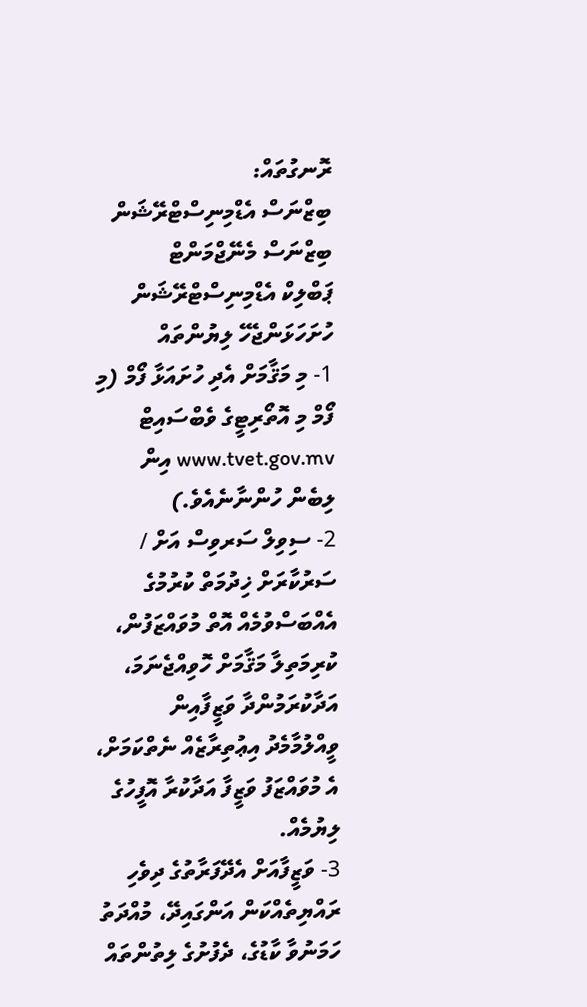ރޮނގުތައް:
ބިޒްނަސް އެޑްމިނިސްޓްރޭޝަން
ބިޒްނަސް މެނޭޖްމަންޓް
ޕަބްލިކް އެޑްމިނިސްޓްރޭޝަން
ހުށަހަޅަންޖެހޭ ލިޔުންތައް
1- މި މަޤާމަށް އެދި ހުށައަޅާ ފޯމް (މި ފޯމް މި އޮތޯރިޓީގެ ވެބްސައިޓް  www.tvet.gov.mv އިން ލިބެން ހުންނާނެއެވެ.)
2- ސިވިލް ސަރވިސް އަށް / ސަރުކާރަށް ޚިދުމަތް ކުރުމުގެ އެއްބަސްވުމެއް އޮތް މުވައްޒަފުން، ކުރިމަތިލާ މަޤާމަށް ހޮވިއްޖެނަމަ، އަދާކުރަމުންދާ ވަޒީފާއިން ވީއްލުމާމެދު އިޢުތިރާޒެއް ނެތްކަމަށް، އެ މުވައްޒަފު ވަޒީފާ އަދާކުރާ އޮފީހުގެ ލިޔުމެއް.
3- ވަޒީފާއަށް އެދޭފަރާތުގެ ދިވެހި ރައްޔިތެއްކަން އަންގައިދޭ، މުއްދަތު ހަމަނުވާ ކާޑުގެ، ދެފުށުގެ ލިތުންތައް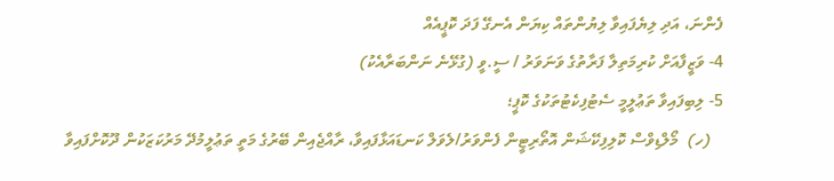ފެންނަ، އަދި ލިޔެފައިވާ ލިޔުންތައް ކިޔަން އެނގޭ ފަދަ ކޮޕީއެއް
4- ވަޒީފާއަށް ކުރިމަތިލާ ފަރާތުގެ ވަނަވަރު / ސީ.ވީ (ގުޅޭނެ ނަންބަރާއެކު)
5- ލިބިފައިވާ ތަޢުލީމީ ސެޓުފިކެޓުތަކުގެ ކޮޕީ؛
   (ހ)  މޯލްޑިވްސް ކޮލިފިކޭޝަން އޮތޯރިޓީން ފެންވަރު/ލެވަލް ކަނޑައަޅާފައިވާ، ރާއްޖެއިން ބޭރުގެ މަތީ ތަޢުލީމުދޭ މަރުކަޒަކުން ދޫކޮށްފައިވާ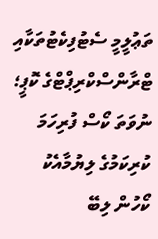ތަޢުލީމީ ސެޓުފިކެޓުތަކާއި ޓްރާންސްކްރިޕްޓްގެ ކޮޕީ؛  ނުވަތަ ކޯސް ފުރިހަމަ ކުރިކަމުގެ ލިޔުމާއެކު ކޯހުން ލިބޭ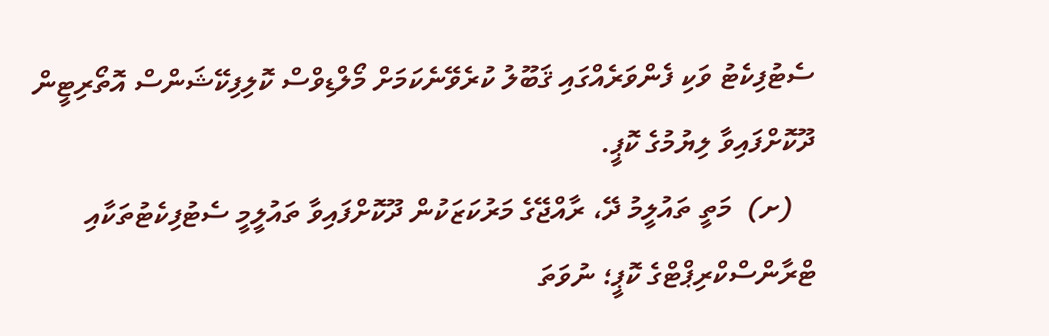ސެޓުފިކެޓު ވަކި ފެންވަރެއްގައި ޤަބޫލު ކުރެވޭނެކަމަށް މޯލްޑިވްސް ކޮލިފިކޭޝަންސް އޮތޯރިޓީން ދޫކޮށްފައިވާ ލިޔުމުގެ ކޮޕީ.
   (ށ)  މަތީ ތައުލީމު ދޭ، ރާއްޖޭގެ މަރުކަޒަކުން ދޫކޮށްފައިވާ ތައުލީމީ ސެޓުފިކެޓުތަކާއި ޓްރާންސްކްރިޕްޓްގެ ކޮޕީ؛ ނުވަތަ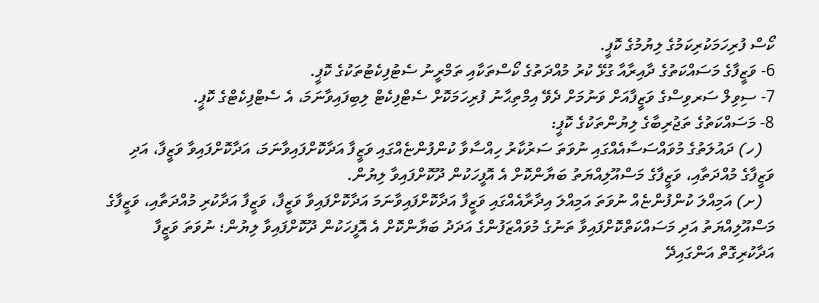ކޯސް ފުރިހަމަކުރިކަމުގެ ލިޔުމުގެ ކޮޕީ.
6- ވަޒީފާގެ މަސައްކަތުގެ ދާއިރާއާ ގުޅޭ ކުރު މުއްދަތުގެ ކޯސްތަކާއި ތަމްރީނު ސެޓުފިކެޓުތަކުގެ ކޮޕީ.
7- ސިވިލް ސަރވިސްގެ ވަޒީފާއަށް ވަނުމަށް ދެވޭ އިމްތިޙާނު ފުރިހަމަކޮށް ސެޓްފިކެޓް ލިބިފައިވާނަމަ، އެ ސެޓްފިކެޓްގެ ކޮޕީ.
8- މަސައްކަތުގެ ތަޖުރިބާގެ ލިޔުންތަކުގެ ކޮޕީ:
   (ހ) ދައުލަތުގެ މުވައްސަސާއެއްގައި ނުވަތަ ސަރުކާރު ހިއްސާވާ ކުންފުންޏެއްގައި ވަޒީފާ އަދާކޮށްފައިވާނަމަ، އަދާކޮށްފައިވާ ވަޒީފާ، އަދި ވަޒީފާގެ މުއްދަތާއި، ވަޒީފާގެ މަސްއޫލިއްޔަތު ބަޔާންކޮށް އެ އޮފީހަކުން ދޫކޮށްފައިވާ ލިޔުން.
   (ށ) އަމިއްލަ ކުންފުންޏެއް ނުވަތަ އަމިއްލަ އިދާރާއެއްގައި ވަޒީފާ އަދާކޮށްފައިވާނަމަ އަދާކޮށްފައިވާ ވަޒީފާ، ވަޒީފާ އަދާކުރި މުއްދަތާއި، ވަޒީފާގެ މަސްއޫލިއްޔަތު އަދި މަސައްކަތްކޮށްފައިވާ ތަނުގެ މުވައްޒަފުންގެ އަދަދު ބަޔާންކޮށް އެ އޮފީހަކުން ދޫކޮށްފައިވާ ލިޔުން؛ ނުވަތަ ވަޒީފާ އަދާކުރިގޮތް އަންގައިދޭ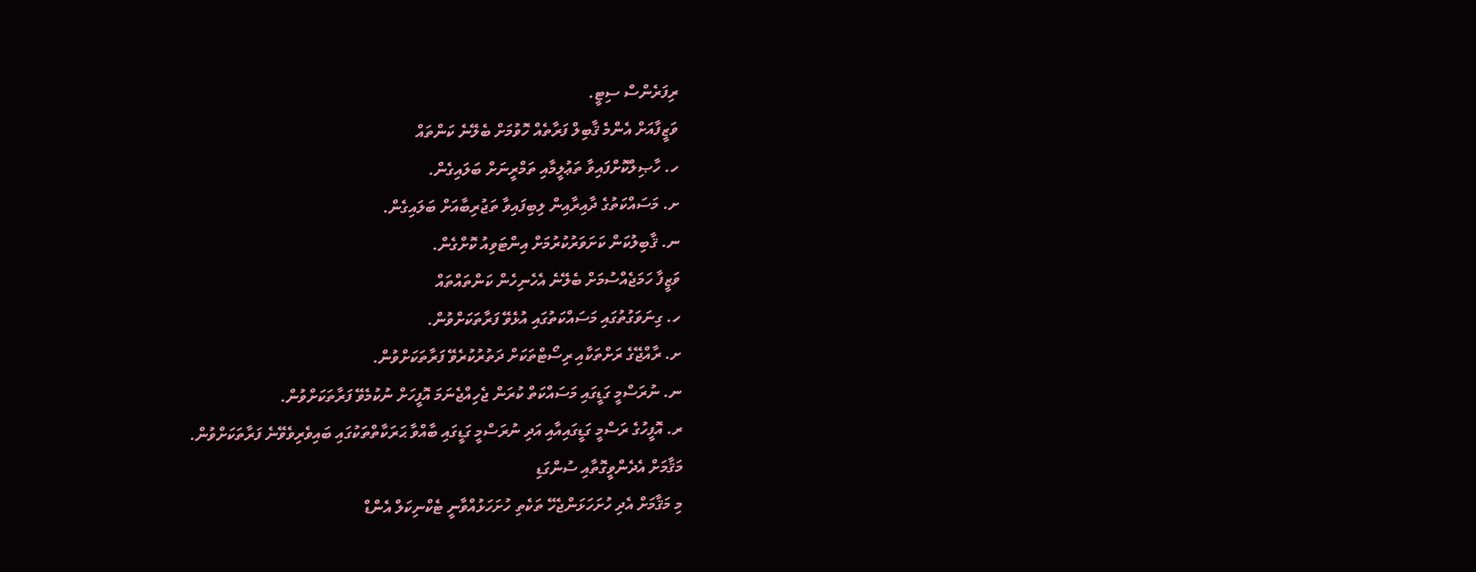ރިފަރެންސް ސިޓީ.
ވަޒީފާއަށް އެންމެ ޤާބިލް ފަރާތެއް ހޮވުމަށް ބެލޭނެ ކަންތައް
ހ. ހާޞިލްކޮށްފައިވާ ތަޢުލީމާއި ތަމްރީނަށް ބަލައިގެން.
ށ. މަސައްކަތުގެ ދާއިރާއިން ލިބިފައިވާ ތަޖުރިބާއަށް ބަލައިގެން.
ނ. ޤާބިލުކަން ކަށަވަރުކުރުމަށް އިންޓަވިއު ކޮށްގެން.
ވަޒީފާ ހަމަޖެއްސުމަށް ބެލޭނެ އެހެނިހެން ކަންތައްތައް
ހ. ގިނަވަގުތުގައި މަސައްކަތުގައި އުޅެވޭ ފަރާތަކަށްވުން.
ށ. ރާއްޖޭގެ ރަށްތަކާއި ރިސޯޓްތަކަށް ދަތުރުކުރެވޭ ފަރާތަކަށްވުން.
ނ. ނުރަސްމީ ގަޑީގައި މަސައްކަތް ކުރަން ޖެހިއްޖެނަމަ އޮފީހަށް ނުކުމެވޭ ފަރާތަކަށްވުން.
ރ. އޮފީހުގެ ރަސްމީ ގަޑީގައިއާއި އަދި ނުރަސްމީ ގަޑީގައި ބާއްވާ ޙަރަކާތްތަކުގައި ބައިވެރިވެވޭނެ ފަރާތަކަށްވުން.
މަޤާމަށް އެދެންވީގޮތާއި ސުންގަޑި
މި މަޤާމަށް އެދި ހުށަހަޅަންޖެހޭ ތަކެތި ހުށަހަޅުއްވާނީ ޓެކްނިކަލް އެންޑް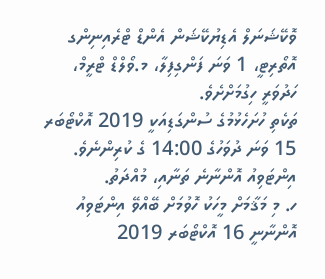ވޮކޭޝަނަލް އެޑިޔުކޭޝަން އެންޑް ޓްރެއިނިންގ އޮތޯރިޓީ، 1 ވަނަ ފަންގިފިލާ، މ.ވޯލްޑް ޓްރީމް، ހަދުވަރީ ހިގުމަށްށެވެ.
ތަކެތި ހުށަހެޅުމުގެ ސުންގަޑިއަކީ 2019 އޮކްޓޯބަރ 15 ވަނަ ދުވަހުގެ 14:00 ގެ ކުރިންނެވެ.
އިންޓަވިއު އޮންނާނެ ތަނާއި، މުއްދަތު.
ހ. މި މަޤާމަށް މީހަކު ހޮވުމަށް ބޭއްވޭ އިންޓަވިއު އޮންނާނީ 16 އޮކްޓޯބަރ 2019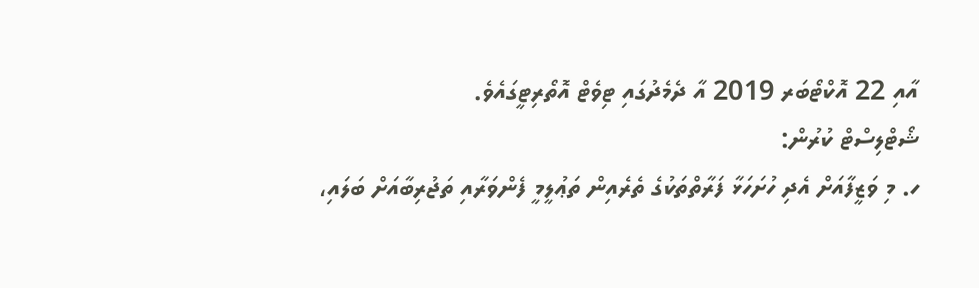އާއި 22 އޮކްޓޯބަރ 2019 އާ ދެމެދުގައި ޓިވެޓް އޮތޯރިޓީގައެވެ.
ޝޯޓްލިސްޓް ކުރުން:
ހ. މި ވަޒީފާއަށް އެދި ހުށަހަޅާ ފަރާތްތަކުގެ ތެރެއިން ތަޢުލީމީ ފެންވަރާއި ތަޖުރިބާއަށް ބަލައި،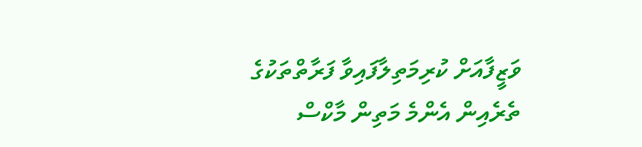ވަޒީފާއަށް ކުރިމަތިލާފައިވާ ފަރާތްތަކުގެ ތެރެއިން އެންމެ މަތިން މާކްސް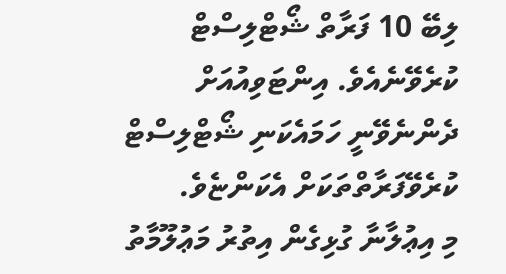ލިބޭ 10 ފަރާތް ޝޯޓްލިސްޓް ކުރެވޭނެއެވެ. އިންޓަވިއުއަށް ދެންނެވޭނީ ހަމައެކަނި ޝޯޓްލިސްޓް ކުރެވޭފަރާތްތަކަށް އެކަންޏެވެ.
މި އިޢުލާނާ ގުޅިގެން އިތުރު މަޢުލޫމާތު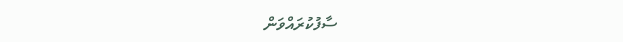ސާފުކުރައްވަން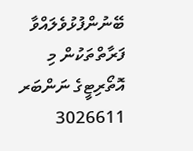ބޭނުންފުޅުވެލައްވާ ފަރާތްތަކުން މި އޮތޯރިޓީގެ ނަންބަރ 3026611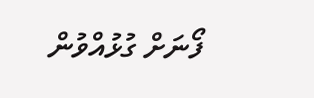ފޯނަށް ގުޅުއްވުން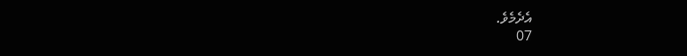އެދެމެވެ.
07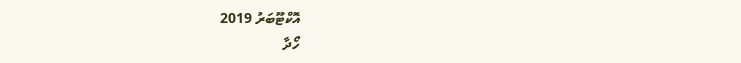އޮކްޓޫބަރު 2019
ހޯދާ